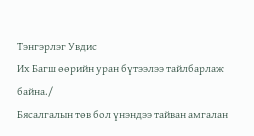Тэнгэрлэг Увдис
Их Багш өөрийн уран бүтээлээ тайлбарлаж байна./
Бясалгалын төв бол үнэндээ тайван амгалан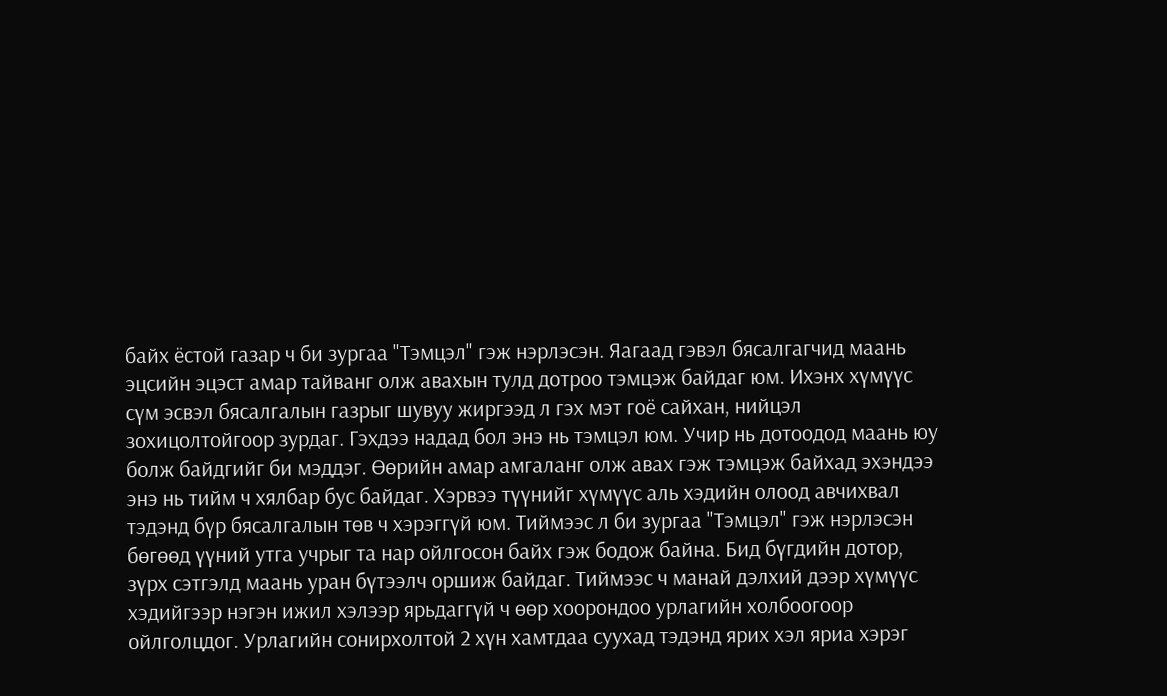байх ёстой газар ч би зургаа "Тэмцэл" гэж нэрлэсэн. Яагаад гэвэл бясалгагчид маань эцсийн эцэст амар тайванг олж авахын тулд дотроо тэмцэж байдаг юм. Ихэнх хүмүүс сүм эсвэл бясалгалын газрыг шувуу жиргээд л гэх мэт гоё сайхан, нийцэл зохицолтойгоор зурдаг. Гэхдээ надад бол энэ нь тэмцэл юм. Учир нь дотоодод маань юу болж байдгийг би мэддэг. Өөрийн амар амгаланг олж авах гэж тэмцэж байхад эхэндээ энэ нь тийм ч хялбар бус байдаг. Хэрвээ түүнийг хүмүүс аль хэдийн олоод авчихвал тэдэнд бүр бясалгалын төв ч хэрэггүй юм. Тиймээс л би зургаа "Тэмцэл" гэж нэрлэсэн бөгөөд үүний утга учрыг та нар ойлгосон байх гэж бодож байна. Бид бүгдийн дотор, зүрх сэтгэлд маань уран бүтээлч оршиж байдаг. Тиймээс ч манай дэлхий дээр хүмүүс хэдийгээр нэгэн ижил хэлээр ярьдаггүй ч өөр хоорондоо урлагийн холбоогоор ойлголцдог. Урлагийн сонирхолтой 2 хүн хамтдаа суухад тэдэнд ярих хэл яриа хэрэг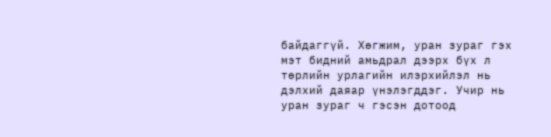байдаггүй. Хөгжим, уран зураг гэх мэт бидний амьдрал дээрх бүх л төрлийн урлагийн илэрхийлэл нь дэлхий даяар үнэлэгддэг. Учир нь уран зураг ч гэсэн дотоод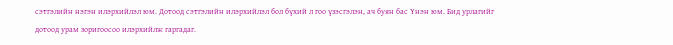сэтгэлийн нэгэн илэрхийлэл юм. Дотоод сэтгэлийн илэрхийлэл бол бүхий л гоо үзэсгэлэн, ач буян бас Үнэн юм. Бид урлагийг дотоод урам зоригоосоо илэрхийлж гаргадаг.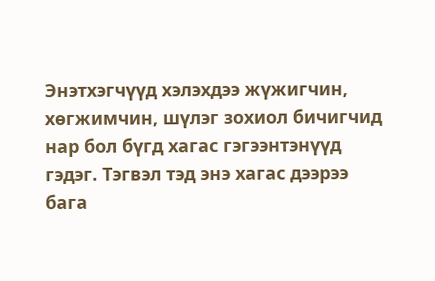Энэтхэгчүүд хэлэхдээ жүжигчин, хөгжимчин, шүлэг зохиол бичигчид нар бол бүгд хагас гэгээнтэнүүд гэдэг. Тэгвэл тэд энэ хагас дээрээ бага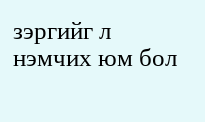зэргийг л нэмчих юм бол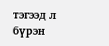тэгээд л бүрэн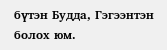бүтэн Будда, Гэгээнтэн болох юм.